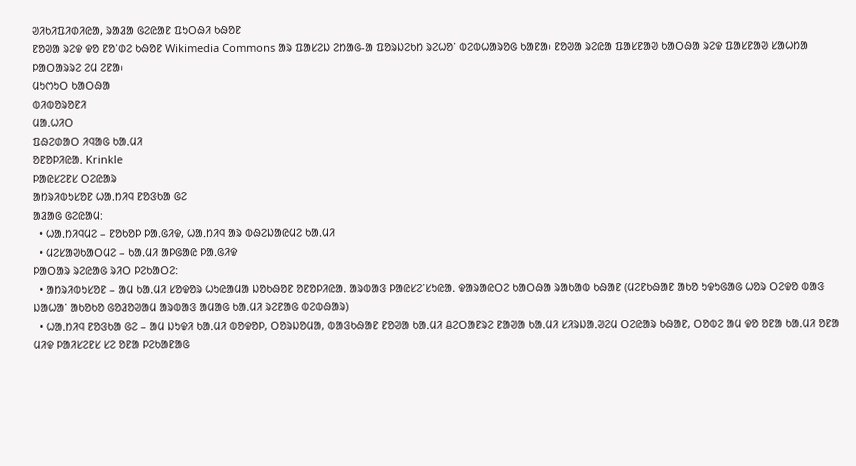ᱣᱤᱠᱤᱯᱤᱰᱤᱭᱟ, ᱨᱟᱲᱟ ᱜᱮᱭᱟᱱ ᱯᱩᱛᱷᱤ ᱠᱷᱚᱱ
ᱱᱚᱣᱟ ᱨᱮᱫ ᱫᱚ ᱱᱚᱸᱰᱮ ᱠᱷᱚᱱ Wikimedia Commons ᱟᱨ ᱯᱟᱥᱮᱡ ᱮᱴᱟᱜ-ᱟ ᱯᱚᱨᱡᱮᱠᱴ ᱨᱮᱦᱚᱸ ᱵᱮᱵᱦᱟᱨᱚᱜ ᱠᱟᱱᱟ᱾ ᱱᱚᱣᱟ ᱨᱮᱭᱟ ᱯᱟᱥᱱᱟᱣ ᱠᱟᱛᱷᱟ ᱨᱮᱫ ᱯᱟᱥᱱᱟᱣ ᱥᱟᱦᱴᱟ ᱞᱟᱛᱟᱨᱨᱮ ᱮᱢ ᱮᱱᱟ᱾
ᱢᱩᱬᱩᱛ ᱠᱟᱛᱷᱟ
ᱵᱤᱵᱚᱨᱚᱱᱤ
ᱢᱟᱹᱦᱤᱛ
ᱯᱷᱮᱰᱟᱛ ᱤᱧᱟᱜ ᱠᱟᱹᱢᱤ
ᱚᱱᱚᱞᱤᱭᱟᱹ Krinkle
ᱞᱟᱭᱥᱮᱱᱥ ᱛᱮᱭᱟᱨ
ᱟᱴᱨᱤᱵᱩᱥᱚᱱ ᱦᱟᱹᱴᱤᱧ ᱱᱚᱝᱠᱟ ᱜᱮ
ᱟᱲᱟᱜ ᱜᱮᱭᱟᱢ:
  • ᱦᱟᱹᱴᱤᱧᱢᱮ – ᱱᱚᱠᱚᱞ ᱞᱟᱹᱜᱤᱫ, ᱦᱟᱹᱴᱤᱧ ᱟᱨ ᱵᱷᱮᱡᱟᱭᱢᱮ ᱠᱟᱹᱢᱤ
  • ᱢᱮᱥᱟᱣᱠᱟᱛᱢᱮ – ᱠᱟᱹᱢᱤ ᱟᱞᱜᱟᱭ ᱞᱟᱹᱜᱤᱫ
ᱞᱟᱛᱟᱨ ᱨᱮᱭᱟᱜ ᱨᱤᱛ ᱞᱮᱠᱟᱛᱮ:
  • ᱟᱴᱨᱤᱵᱩᱥᱚᱱ – ᱟᱢ ᱠᱟᱹᱢᱤ ᱥᱚᱫᱚᱨ ᱦᱩᱭᱟᱢᱟ ᱡᱚᱠᱷᱚᱱ ᱚᱱᱚᱞᱤᱭᱟᱹ ᱟᱨᱵᱟᱝ ᱞᱟᱭᱥᱮᱸᱥᱩᱭᱟᱹ ᱫᱟᱨᱟᱭᱛᱮ ᱠᱟᱛᱷᱟ ᱨᱟᱠᱟᱵ ᱠᱷᱟᱱ (ᱢᱮᱱᱠᱷᱟᱱ ᱟᱠᱚ ᱩᱫᱩᱜᱟᱜ ᱦᱚᱨ ᱛᱮᱫᱚ ᱵᱟᱝ ᱡᱟᱦᱟᱸ ᱟᱠᱚᱠᱚ ᱜᱚᱲᱚᱣᱟᱢ ᱟᱨᱵᱟᱝ ᱟᱢᱟᱜ ᱠᱟᱹᱢᱤ ᱨᱮᱱᱟᱜ ᱵᱮᱵᱷᱟᱨ)
  • ᱦᱟᱹᱴᱤᱧ ᱱᱚᱝᱠᱟ ᱜᱮ – ᱟᱢ ᱡᱩᱫᱤ ᱠᱟᱹᱢᱤ ᱵᱚᱫᱚᱞ, ᱛᱚᱨᱡᱚᱢᱟ, ᱵᱟᱝᱠᱷᱟᱱ ᱱᱚᱣᱟ ᱠᱟᱹᱢᱤ ᱪᱮᱛᱟᱱᱨᱮ ᱱᱟᱣᱟ ᱠᱟᱹᱢᱤ ᱥᱤᱨᱡᱟᱹᱣᱮᱢ ᱛᱮᱭᱟᱨ ᱠᱷᱟᱱ, ᱛᱚᱵᱮ ᱟᱢ ᱫᱚ ᱚᱱᱟ ᱠᱟᱹᱢᱤ ᱚᱱᱟ ᱢᱤᱫ ᱞᱟᱤᱥᱮᱱᱥ ᱥᱮ ᱚᱱᱟ ᱞᱮᱠᱟᱱᱟᱜ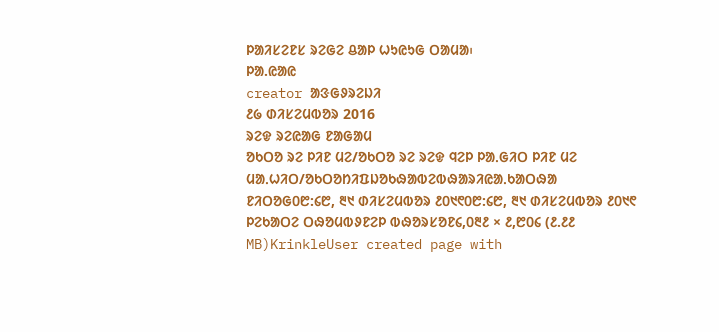ᱞᱟᱤᱥᱮᱱᱥ ᱨᱮᱜᱮ ᱪᱟᱞ ᱦᱩᱭᱩᱜ ᱛᱟᱢᱟ᱾
ᱞᱟ.ᱭᱟᱭ
creator ᱟᱝᱜᱽᱨᱮᱡᱤ
᱒᱙ ᱰᱤᱥᱮᱢᱵᱚᱨ 2016
ᱨᱮᱫ ᱨᱮᱭᱟᱜ ᱱᱟᱜᱟᱢ
ᱚᱠᱛᱚ ᱨᱮ ᱞᱤᱱ ᱢᱮ/ᱚᱠᱛᱚ ᱨᱮ ᱨᱮᱫ ᱧᱮᱞ ᱞᱟᱹᱜᱤᱛ ᱞᱤᱱ ᱢᱮ
ᱢᱟᱹᱦᱤᱛ/ᱚᱠᱛᱚᱴᱤᱯᱡᱚᱠᱷᱟᱵᱮᱵᱷᱟᱨᱤᱭᱟᱹᱠᱟᱛᱷᱟ
ᱱᱤᱛᱚᱜ᱐᱘:᱔᱘, ᱓᱑ ᱰᱤᱥᱮᱢᱵᱚᱨ ᱒᱐᱑᱖᱐᱘:᱔᱘, ᱓᱑ ᱰᱤᱥᱮᱢᱵᱚᱨ ᱒᱐᱑᱖ ᱞᱮᱠᱟᱛᱮ ᱛᱷᱚᱢᱵᱽᱱᱮᱞ ᱵᱷᱚᱨᱥᱚᱱ᱔,᱐᱓᱒ × ᱒,᱘᱐᱔ (᱒.᱒᱒ MB)KrinkleUser created page with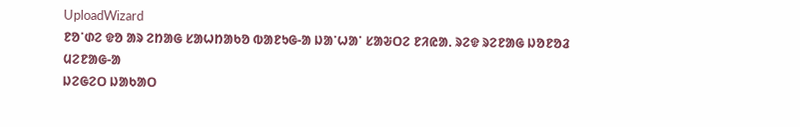UploadWizard
ᱱᱚᱸᱰᱮ ᱫᱚ ᱟᱨ ᱮᱴᱟᱜ ᱥᱟᱦᱴᱟᱠᱚ ᱵᱟᱱᱩᱜ-ᱟ ᱡᱟᱸᱦᱟᱸ ᱥᱟᱶᱛᱮ ᱱᱤᱭᱟᱹ ᱨᱮᱫ ᱨᱮᱱᱟᱜ ᱡᱚᱱᱚᱲ ᱢᱮᱱᱟᱜ-ᱟ
ᱡᱮᱜᱮᱛ ᱡᱟᱠᱟᱛ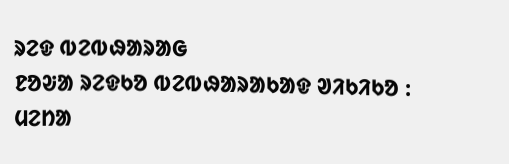ᱨᱮᱫ ᱵᱮᱵᱷᱟᱨᱟᱜ
ᱱᱚᱶᱟ ᱨᱮᱫᱠᱚ ᱵᱮᱵᱷᱟᱨᱟᱠᱟᱫ ᱣᱤᱠᱤᱠᱚ :
ᱢᱮᱴᱟ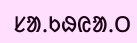ᱥᱟᱹᱠᱷᱭᱟᱹᱛ